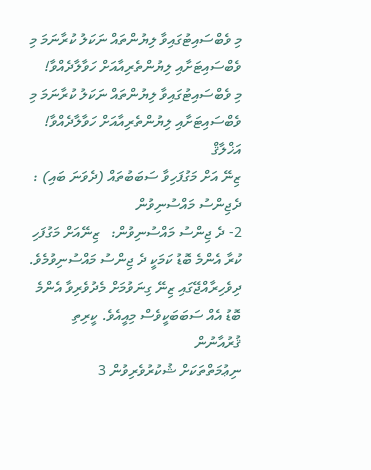މި ވެބްސައިޓުގައިވާ ލިޔުންތައް ނަކަލު ކުރާނަމަ މި ވެބްސައިޓަށާއި ލިޔުންތެރިއާއަށް ހަވާލާދެއްވާ!
މި ވެބްސައިޓުގައިވާ ލިޔުންތައް ނަކަލު ކުރާނަމަ މި ވެބްސައިޓަށާއި ލިޔުންތެރިއާއަށް ހަވާލާދެއްވާ!
އަޚްލާޤް
ޒިނޭ އަށް މަގުފަހިވާ ސަބަބުތައް (ދެވަނަ ބައި) : ދެޖިންސު މައްސުނިވުން
2- ދެ ޖިންސު މައްސުނިވުން:   ޒިނޭއަށް މަގުފަހި ކުރާ އެންމެ ބޮޑު ކަމަކީ ދެ ޖިންސު މައްސުނިވުމެވެ. ދިވެހިރާއްޖޭގައި ޒިނޭ ގިނަވުމަށް މެދުވެރިވާ އެންމެ ބޮޑު އެއް ސަބަބަކީވެސް މިއީއެވެ. ކީރިތި ޤުރުއާނުން
ނިޢުމަތްތަކަށް ޝުކުރުވެރިވުން 3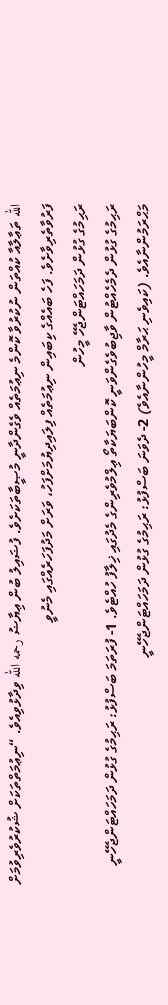الله ތަޢާލާއާ ކުއްތަން ނުކުރުވާ ކޮންމެ ނިޢުމަތެއް ވެގެންދާނީ މުޞީބާތަކަށެވެ. ފުޟައިލު ބުން ޢިޔާޟު رحمه الله ވިދާޅުވިއެވެ. “ނިޢުމަތްތަކަށް ޝުކުރުވެރިވުމަށް ފަރުވާތެރިވާށެވެ. ފަހެ ބައެއްގެ ކިބައިން ނިޢުމަތެއް ފިލައިދިޔުމަށްފަހު، ވަރަށް މަދުފަހަރެއްގައި މެނުވީ
ރަޙިމުގެ ގުޅުން ދަމަހައްޓަންޖެހޭ މީހުން
ރަޙިމުގެ ގުޅުން ދެމެހެއްޓުން ވާޖިބުވެގެންވަނީ ކޮންބަޔަކާތޯ ޢިލްމުވެރިންގެ މެދުގައި ޚިލާފު ހުއްޓެވެ. 1- ފުރަތަމަ ބަސްފުޅު: ރަޙިމުގެ ގުޅުން ދަމަހައްޓަންޖެހޭނީ މަޙްރަމުންނާއެވެ. (ކައިވެނި ޙަރާމް މީހުންނާއެވެ) 2- ދެވަނަ ބަސްފުޅު: ރަޙިމުގެ ގުޅުން ދަމަހައްޓަންޖެހޭނީ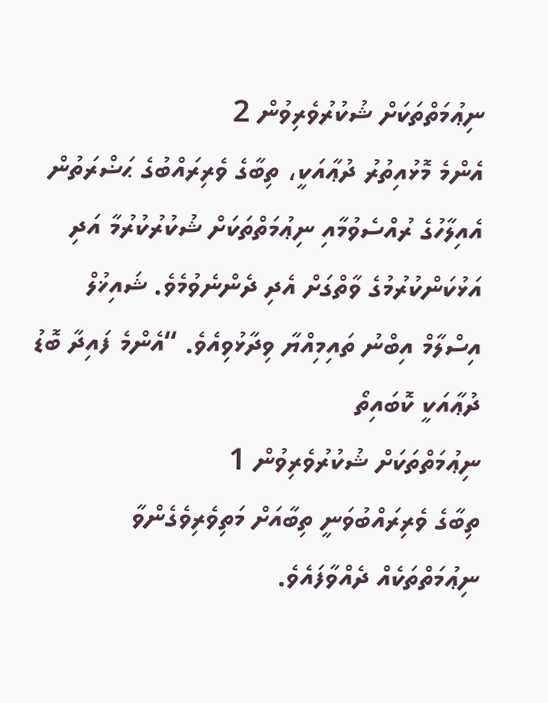ނިޢުމަތްތަކަށް ޝުކުރުވެރިވުން 2
އެންމެ މޮޅުއިތުރު ދުޢާއަކީ، ތިބާގެ ވެރިރައްބުގެ ޙަޟްރަތުން އެއިލާހުގެ ރުއްސެވުމާއި ނިޢުމަތްތަކަށް ޝުކުރުކުރުމާ އަދި އަޅުކަންކުރުމުގެ ވާތްގަށް އެދި ދެންނެވުމެވެ. ޝައިޚުލް އިސްލާމް އިބްނު ތައިމިއްޔާ ވިދާޅުވިއެވެ. “އެންމެ ފައިދާ ބޮޑު ދުޢާއަކީ ކޮބައިތޯ
ނިޢުމަތްތަކަށް ޝުކުރުވެރިވުން 1
ތިބާގެ ވެރިރައްބުވަނީ ތިބާއަށް މަތިވެރިވެގެންވާ ނިޢުމަތްތަކެއް ދެއްވާފައެވެ.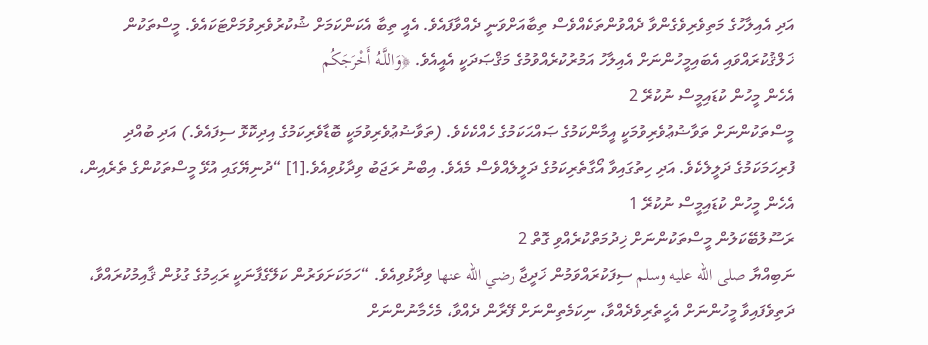އަދި އެއިލާހުގެ މަތިވެރިވެގެންވާ ދެއްވުންތަކެއްވެސް ތިބާއަށްވަނީ ދެއްވާފައެވެ. އެއީ ތިބާ އެކަންކަމަށް ޝުކުރުވެރިވުމަށްޓަކައެވެ. މީސްތަކުން ޚަލްޤުކުރައްވައި އެބައިމީހުންނަށް އެއިލާހު އަމުރުކުރެއްވުމުގެ މަޤްޞަދަކީ އެއީއެވެ. ﴿وَاللَّـهُ أَخْرَجَكُم
އެހެން މީހުން ކުޑައިމީސް ނުކުރޭ 2
މީސްތަކުންނަށް ތަވާޟުޢުވެރިވުމަކީ އީމާންކަމުގެ ޞައްޙަކަމުގެ ހެއްކެކެވެ. (ތަވާޟުޢުވެރިވުމަކީ ބޮޑާވެރިކަމުގެ އިދިކޮޅޮ ސިފައެވެ.) އަދި ބުއްދި ފުރިހަމަކަމުގެ ދަލީލެކެވެ. އަދި ހިތުގައިވާ އޯގާތެރިކަމުގެ ދަލީލެއްވެސް މެއެވެ. އިބްނު ރަޖަބު ވިދާޅުވިއެވެ.[1] “ދުނިޔޭގައި އުޅޭ މީސްތަކުންގެ ތެރެއިން،
އެހެން މީހުން ކުޑައިމީސް ނުކުރޭ 1
ރަސޫލުބޭކަލުން މީސްތަކުންނަށް ޚިދުމަތްކުރެއްވި ގޮތް 2
ނަބިއްޔާ صلى الله عليه وسلم ސިފަކުރައްވަމުން ޚަދީޖާ رضي الله عنها ވިދާޅުވިއެވެ. “ހަމަކަށަވަރުން ކަލޭގެފާނަކީ ރަޙިމުގެ ގުޅުން ޤާއިމުކުރައްވާ، ދަތިވެފައިވާ މީހުންނަށް އެހީތެރިވެދެއްވާ، ނިކަމެތިންނަށް ފޭރާން ދެއްވާ، މެހެމާނުންނަށް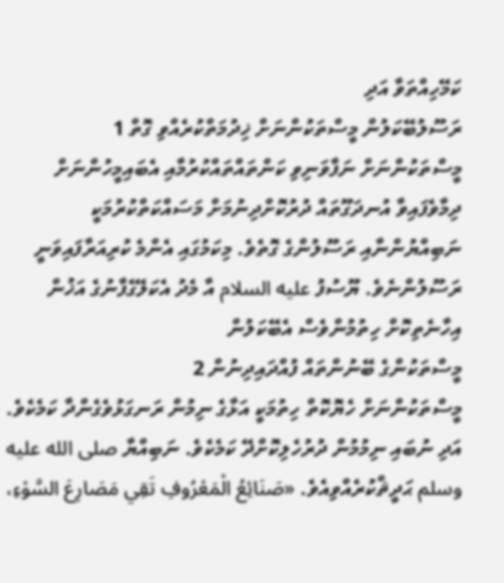ކަމޭހިއްތަވާ އަދި
ރަސޫލުބޭކަލުން މީސްތަކުންނަށް ޚިދުމަތްކުރެއްވި ގޮތް 1
މީސްތަކުންނަށް ނަފާވަނިވި ކަންތައްތައްކުރުމާއި އެބައިމީހުންނަށް ދިމާވެފައިވާ އުނދަގޫތައް ދުރުކޮށްދިނުމަށް މަސައްކަތްކުރުމަކީ ނަބިއްޔުންނާއި ރަސޫލުންގެ ގޮތެވެ. މިކަމުގައި އެންމެ ކުރިއަރާފައިވަނީ ރަސޫލުންނެވެ. ޔޫސުފު عليه السلام އާ މެދު އެކަލޭގެފާނުގެ އަޚުން އިހާނެތިކޮށް ހިތުމުންވެސް އެބޭކަލުން
މީސްތަކުންގެ ބޭނުންތައް ފުއްދައިދިނުން 2
މީސްތަކުންނަށް ހެޔޮކޮތް ހިތުމަކީ އަޅާގެ ނިމުން ރަނގަޅުވެގެންދާ ކަމެކެވެ. އަދި ނުބައި ނިމުމުން ދުރުހެލިކޮށްދޭ ކަމެކެވެ. ނަބިއްޔާ صلى الله عليه وسلم ޙަދީޘްކުރެއްވިއެވެ. «صَنَائِعُ الْمَعْرُوفِ تَقِي مَصَارِعَ السَّوْءِ،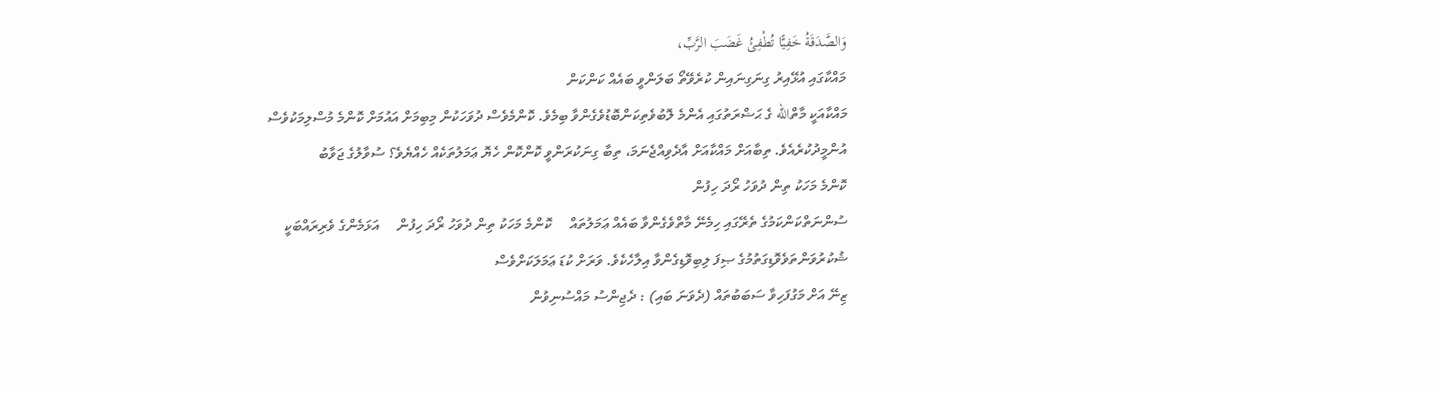وَالصَّدَقَةُ خَفِيًّا تُطْفِئُ غَضَبَ الرَّبِّ،
މައްކާގައި އުޅޭއިރު ގިނަގިނައިން ކުރެވޭތޯ ބަލަންވީ ބައެއް ކަންކަން
މައްކާއަކީ މާތްالله ގެ ޙަޟްރަތުގައި އެންމެ ލޮބުވެތިކަންބޮޑުވެގެންވާ ބިމެވެ. ކޮންމެވެސް ދުވަހަކުން މިބިމަށް އައުމަށް ކޮންމެ މުސްލިމަކުވެސް އުންމީދުކުރެއެވެ. ތިބާއަށް މައްކާއަށް އާދެވިއްޖެނަމަ، ތިބާ ގިނަކުރަންވީ ކޮންކޮން ހެޔޮ ޢަމަލުތަކެއް ހެއްޔެވެ؟ ސުވާލުގެ ޖަވާބު
ކޮންމެ މަހަކު ތިން ދުވަހު ރޯދަ ހިފުން
ސުންނަތްކަންކަމުގެ ތެރޭގައި ހިމެނޭ މާތްވެގެންވާ ބައެއް ޢަމަލުތައް     ކޮންމެ މަހަކު ތިން ދުވަހު ރޯދަ ހިފުން     އަޅަމެންގެ ވެރިރައްބަކީ ޝުކުރުވަންތަވެވޮޑިގަތުމުގެ ޞިފަ ލިބިވޮޑިގެންވާ އިލާހެކެވެ. ވަރަށް ކުޑަ ޢަމަލަކަށްވެސް
ޒިނޭ އަށް މަގުފަހިވާ ސަބަބުތައް (ދެވަނަ ބައި) : ދެޖިންސު މައްސުނިވުން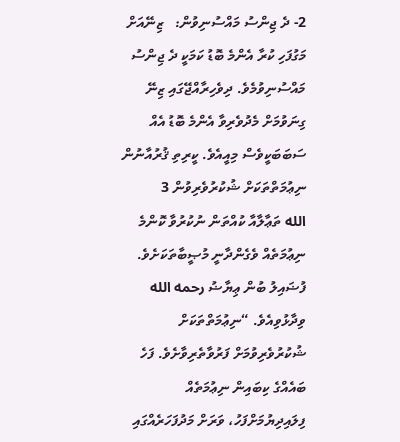2- ދެ ޖިންސު މައްސުނިވުން:   ޒިނޭއަށް މަގުފަހި ކުރާ އެންމެ ބޮޑު ކަމަކީ ދެ ޖިންސު މައްސުނިވުމެވެ. ދިވެހިރާއްޖޭގައި ޒިނޭ ގިނަވުމަށް މެދުވެރިވާ އެންމެ ބޮޑު އެއް ސަބަބަކީވެސް މިއީއެވެ. ކީރިތި ޤުރުއާނުން
ނިޢުމަތްތަކަށް ޝުކުރުވެރިވުން 3
الله ތަޢާލާއާ ކުއްތަން ނުކުރުވާ ކޮންމެ ނިޢުމަތެއް ވެގެންދާނީ މުޞީބާތަކަށެވެ. ފުޟައިލު ބުން ޢިޔާޟު رحمه الله ވިދާޅުވިއެވެ. “ނިޢުމަތްތަކަށް ޝުކުރުވެރިވުމަށް ފަރުވާތެރިވާށެވެ. ފަހެ ބައެއްގެ ކިބައިން ނިޢުމަތެއް ފިލައިދިޔުމަށްފަހު، ވަރަށް މަދުފަހަރެއްގައި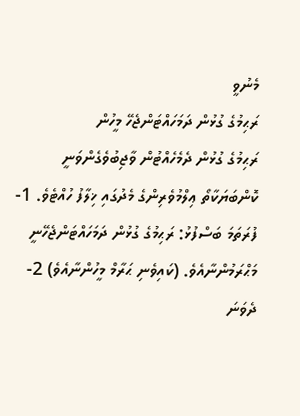މެނުވީ
ރަޙިމުގެ ގުޅުން ދަމަހައްޓަންޖެހޭ މީހުން
ރަޙިމުގެ ގުޅުން ދެމެހެއްޓުން ވާޖިބުވެގެންވަނީ ކޮންބަޔަކާތޯ ޢިލްމުވެރިންގެ މެދުގައި ޚިލާފު ހުއްޓެވެ. 1- ފުރަތަމަ ބަސްފުޅު: ރަޙިމުގެ ގުޅުން ދަމަހައްޓަންޖެހޭނީ މަޙްރަމުންނާއެވެ. (ކައިވެނި ޙަރާމް މީހުންނާއެވެ) 2- ދެވަނަ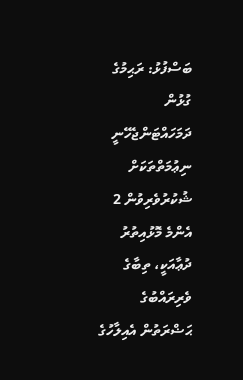ބަސްފުޅު: ރަޙިމުގެ ގުޅުން ދަމަހައްޓަންޖެހޭނީ
ނިޢުމަތްތަކަށް ޝުކުރުވެރިވުން 2
އެންމެ މޮޅުއިތުރު ދުޢާއަކީ، ތިބާގެ ވެރިރައްބުގެ ޙަޟްރަތުން އެއިލާހުގެ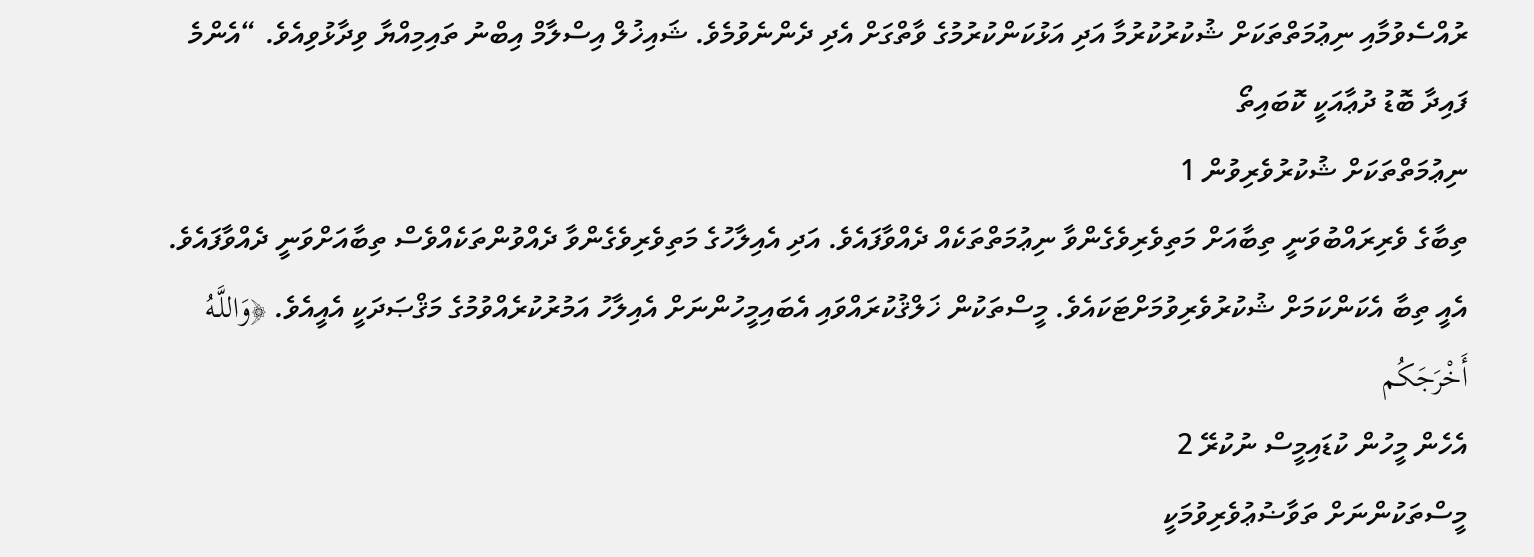ރުއްސެވުމާއި ނިޢުމަތްތަކަށް ޝުކުރުކުރުމާ އަދި އަޅުކަންކުރުމުގެ ވާތްގަށް އެދި ދެންނެވުމެވެ. ޝައިޚުލް އިސްލާމް އިބްނު ތައިމިއްޔާ ވިދާޅުވިއެވެ. “އެންމެ ފައިދާ ބޮޑު ދުޢާއަކީ ކޮބައިތޯ
ނިޢުމަތްތަކަށް ޝުކުރުވެރިވުން 1
ތިބާގެ ވެރިރައްބުވަނީ ތިބާއަށް މަތިވެރިވެގެންވާ ނިޢުމަތްތަކެއް ދެއްވާފައެވެ. އަދި އެއިލާހުގެ މަތިވެރިވެގެންވާ ދެއްވުންތަކެއްވެސް ތިބާއަށްވަނީ ދެއްވާފައެވެ. އެއީ ތިބާ އެކަންކަމަށް ޝުކުރުވެރިވުމަށްޓަކައެވެ. މީސްތަކުން ޚަލްޤުކުރައްވައި އެބައިމީހުންނަށް އެއިލާހު އަމުރުކުރެއްވުމުގެ މަޤްޞަދަކީ އެއީއެވެ. ﴿وَاللَّـهُ أَخْرَجَكُم
އެހެން މީހުން ކުޑައިމީސް ނުކުރޭ 2
މީސްތަކުންނަށް ތަވާޟުޢުވެރިވުމަކީ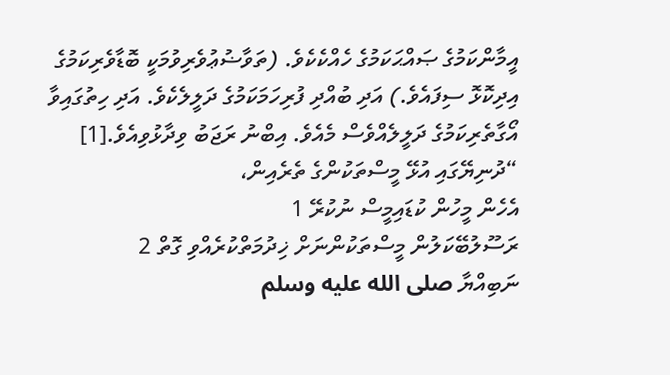އީމާންކަމުގެ ޞައްޙަކަމުގެ ހެއްކެކެވެ. (ތަވާޟުޢުވެރިވުމަކީ ބޮޑާވެރިކަމުގެ އިދިކޮޅޮ ސިފައެވެ.) އަދި ބުއްދި ފުރިހަމަކަމުގެ ދަލީލެކެވެ. އަދި ހިތުގައިވާ އޯގާތެރިކަމުގެ ދަލީލެއްވެސް މެއެވެ. އިބްނު ރަޖަބު ވިދާޅުވިއެވެ.[1] “ދުނިޔޭގައި އުޅޭ މީސްތަކުންގެ ތެރެއިން،
އެހެން މީހުން ކުޑައިމީސް ނުކުރޭ 1
ރަސޫލުބޭކަލުން މީސްތަކުންނަށް ޚިދުމަތްކުރެއްވި ގޮތް 2
ނަބިއްޔާ صلى الله عليه وسلم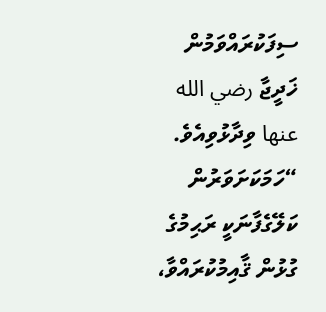ސިފަކުރައްވަމުން ޚަދީޖާ رضي الله عنها ވިދާޅުވިއެވެ. “ހަމަކަށަވަރުން ކަލޭގެފާނަކީ ރަޙިމުގެ ގުޅުން ޤާއިމުކުރައްވާ،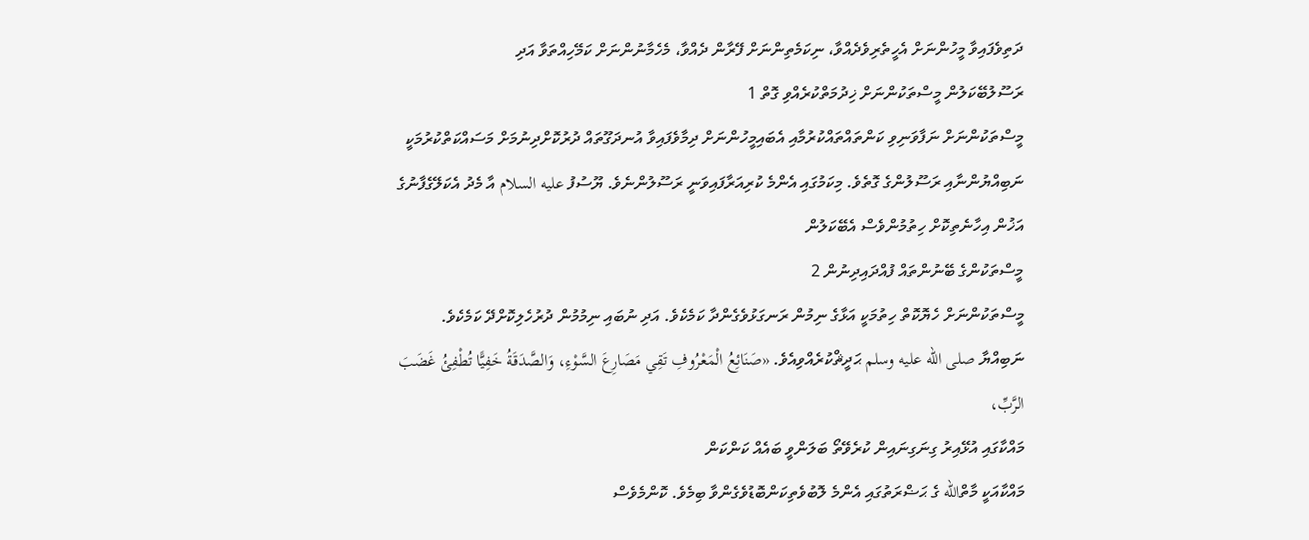ދަތިވެފައިވާ މީހުންނަށް އެހީތެރިވެދެއްވާ، ނިކަމެތިންނަށް ފޭރާން ދެއްވާ، މެހެމާނުންނަށް ކަމޭހިއްތަވާ އަދި
ރަސޫލުބޭކަލުން މީސްތަކުންނަށް ޚިދުމަތްކުރެއްވި ގޮތް 1
މީސްތަކުންނަށް ނަފާވަނިވި ކަންތައްތައްކުރުމާއި އެބައިމީހުންނަށް ދިމާވެފައިވާ އުނދަގޫތައް ދުރުކޮށްދިނުމަށް މަސައްކަތްކުރުމަކީ ނަބިއްޔުންނާއި ރަސޫލުންގެ ގޮތެވެ. މިކަމުގައި އެންމެ ކުރިއަރާފައިވަނީ ރަސޫލުންނެވެ. ޔޫސުފު عليه السلام އާ މެދު އެކަލޭގެފާނުގެ އަޚުން އިހާނެތިކޮށް ހިތުމުންވެސް އެބޭކަލުން
މީސްތަކުންގެ ބޭނުންތައް ފުއްދައިދިނުން 2
މީސްތަކުންނަށް ހެޔޮކޮތް ހިތުމަކީ އަޅާގެ ނިމުން ރަނގަޅުވެގެންދާ ކަމެކެވެ. އަދި ނުބައި ނިމުމުން ދުރުހެލިކޮށްދޭ ކަމެކެވެ. ނަބިއްޔާ صلى الله عليه وسلم ޙަދީޘްކުރެއްވިއެވެ. «صَنَائِعُ الْمَعْرُوفِ تَقِي مَصَارِعَ السَّوْءِ، وَالصَّدَقَةُ خَفِيًّا تُطْفِئُ غَضَبَ الرَّبِّ،
މައްކާގައި އުޅޭއިރު ގިނަގިނައިން ކުރެވޭތޯ ބަލަންވީ ބައެއް ކަންކަން
މައްކާއަކީ މާތްالله ގެ ޙަޟްރަތުގައި އެންމެ ލޮބުވެތިކަންބޮޑުވެގެންވާ ބިމެވެ. ކޮންމެވެސް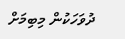ދުވަހަކުން މިބިމަށް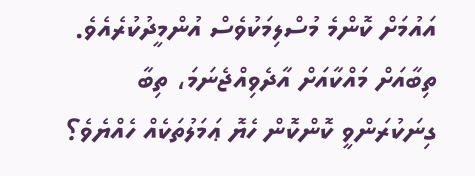އައުމަށް ކޮންމެ މުސްލިމަކުވެސް އުންމީދުކުރެއެވެ. ތިބާއަށް މައްކާއަށް އާދެވިއްޖެނަމަ، ތިބާ ގިނަކުރަންވީ ކޮންކޮން ހެޔޮ ޢަމަލުތަކެއް ހެއްޔެވެ؟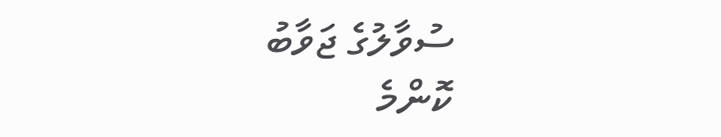ސުވާލުގެ ޖަވާބު
ކޮންމެ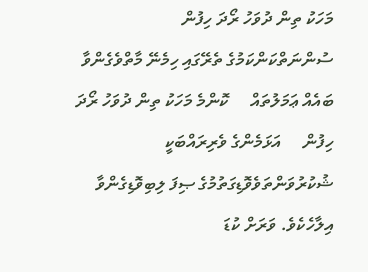މަހަކު ތިން ދުވަހު ރޯދަ ހިފުން
ސުންނަތްކަންކަމުގެ ތެރޭގައި ހިމެނޭ މާތްވެގެންވާ ބައެއް ޢަމަލުތައް     ކޮންމެ މަހަކު ތިން ދުވަހު ރޯދަ ހިފުން     އަޅަމެންގެ ވެރިރައްބަކީ ޝުކުރުވަންތަވެވޮޑިގަތުމުގެ ޞިފަ ލިބިވޮޑިގެންވާ އިލާހެކެވެ. ވަރަށް ކުޑަ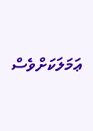ޢަމަލަކަށްވެސް